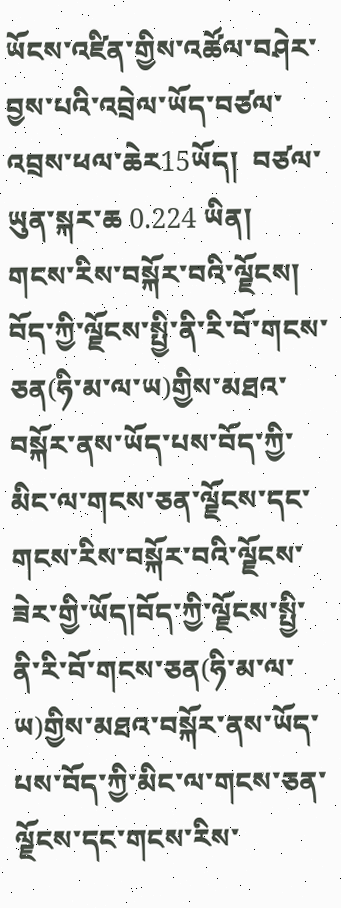ཡོངས་འཛིན་གྱིས་འཚོལ་བཤེར་བྱས་པའི་འབྲེལ་ཡོད་བཙལ་འབྲས་ཕལ་ཆེར15ཡོད།  བཙལ་ཡུན་སྐར་ཆ 0.224 ཡིན།
གངས་རིས་བསྐོར་བའི་ལྗོངས།
བོད་ཀྱི་ལྗོངས་སྤྱི་ནི་རི་བོ་གངས་ཅན(ཧི་མ་ལ་ཡ)གྱིས་མཐའ་བསྐོར་ནས་ཡོད་པས་བོད་ཀྱི་མིང་ལ་གངས་ཅན་ལྗོངས་དང་གངས་རིས་བསྐོར་བའི་ལྗོངས་ཟེར་གྱི་ཡོད།བོད་ཀྱི་ལྗོངས་སྤྱི་ནི་རི་བོ་གངས་ཅན(ཧི་མ་ལ་ཡ)གྱིས་མཐའ་བསྐོར་ནས་ཡོད་པས་བོད་ཀྱི་མིང་ལ་གངས་ཅན་ལྗོངས་དང་གངས་རིས་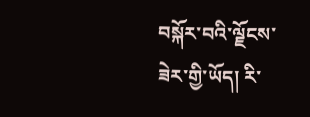བསྐོར་བའི་ལྗོངས་ཟེར་གྱི་ཡོད། རི་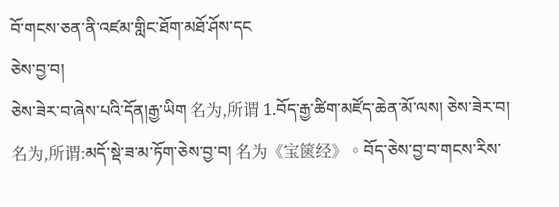བོ་གངས་ཅན་ནི་འཛམ་གླིང་ཐོག་མཐོ་ཤོས་དང
ཅེས་བྱ་བ།
ཅེས་ཟེར་བ་ཞེས་པའི་དོན།རྒྱ་ཡིག 名为,所谓 1.བོད་རྒྱ་ཚིག་མཛོད་ཆེན་མོ་ལས། ཅེས་ཟེར་བ། 名为,所谓:མདོ་སྡེ་ཟ་མ་ཏོག་ཅེས་བྱ་བ། 名为《宝篋经》。བོད་ཅེས་བྱ་བ་གངས་རིས་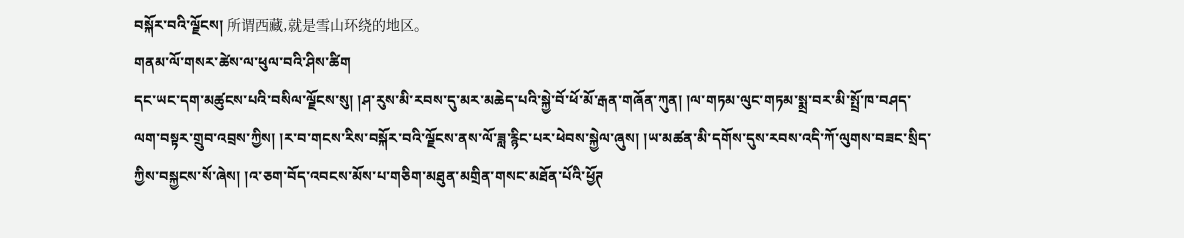བསྐོར་བའི་ལྗོངས། 所谓西藏,就是雪山环绕的地区。
གནམ་ལོ་གསར་ཚེས་ལ་ཕུལ་བའི་ཤིས་ཚིག
དང་ཡང་དག་མཚུངས་པའི་བསིལ་ལྗོངས་སུ། །ཤ་རུས་མི་རབས་དུ་མར་མཆེད་པའི་སྐྱེ་བོ་ཕོ་མོ་རྒན་གཞོན་ཀུན། །ལ་གཏམ་ལུང་གཏམ་སྨྲ་བར་མི་སྤྲོ་ཁ་བཤད་ལག་བསྟར་གྲུབ་འབྲས་ཀྱིས། །ར་བ་གངས་རིས་བསྐོར་བའི་ལྗོངས་ནས་ལོ་ཟླ་རྙིང་པར་ཕེབས་སྐྱེལ་ཞུས། །ཡ་མཚན་མི་དགོས་དུས་རབས་འདི་ཀོ་ལུགས་བཟང་སྲིད་ཀྱིས་བསྐྱངས་སོ་ཞེས། །འ་ཅག་བོད་འབངས་མོས་པ་གཅིག་མཐུན་མགྲིན་གསང་མཐོན་པོའི་ཕྱོཊ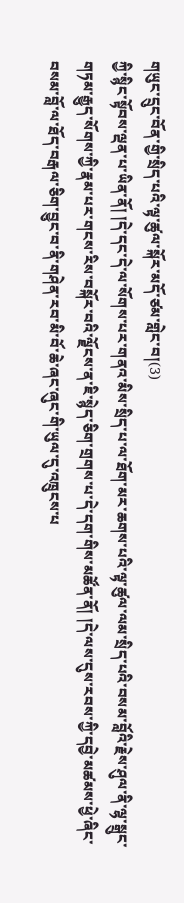གཡུང་དྲུང་བོན་གྱི་སྲིད་པའི་ལྟ་ཚུལ་སྐོར་མདོ་ཙམ་གླེང་བ།(3)
ཀྱི་སྙིང་སྟོབས་ལྡན་པ་ཡིན་ནོ། །དེ་དང་དེ་ལ་སོགས་པར་གནའ་མིས་སྲིད་པ་ལ་ཐོག་མར་ཆགས་པའི་ལྟ་ཚུལ་ལམ་སྲིད་པའི་བསམ་བློའི་རྗེས་ཤུལ་ནི་ལྷ་སྒྲུང་གཏམ་རྒྱུད་སོགས་ཀྱི་རྣམ་པར་གངས་རིས་བསྐོར་བའི་ལྗོངས་ན་ཇི་སྙེད་ཅིག་གྲགས་པ་དེ་དག་གིས་མཚོན་ནོ། །དེ་ལས་དུས་རབས་ཀྱི་དབྱེ་མཚམས་ཕྱེ་ཞིང་བསམ་བློ་ལ་ཐོད་བརྒལ་ཅིག་བྱུང་བ་ནི་གཤེན་རབ་མི་བོ་ཆེ་ཞང་ཞུང་གི་ཡུལ་དུ་འཁྲུངས་པ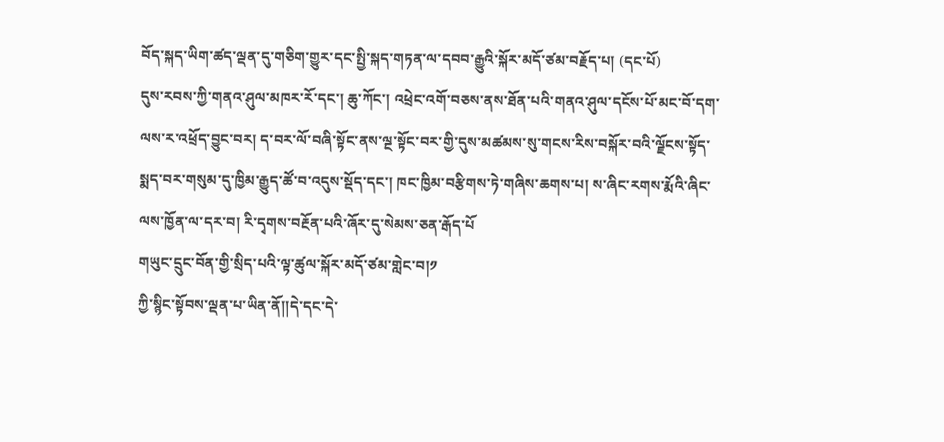བོད་སྐད་ཡིག་ཚད་ལྡན་དུ་གཅིག་གྱུར་དང་སྤྱི་སྐད་གཏན་ལ་དབབ་རྒྱུའི་སྐོར་མདོ་ཙམ་བརྗོད་པ། (དང་པོ)
དུས་རབས་ཀྱི་གནའ་ཤུལ་མཁར་རོ་དང་། ཆུ་ཀོང་། འཕྲེང་འགོ་བཅས་ནས་ཐོན་པའི་གནའ་ཤུལ་དངོས་པོ་མང་བོ་དག་ལས་ར་འཕྲོད་བྱུང་བར། ད་བར་ལོ་བཞི་སྟོང་ནས་ལྔ་སྟོང་བར་གྱི་དུས་མཚམས་སུ་གངས་རིས་བསྐོར་བའི་ལྗོངས་སྟོད་སྨད་བར་གསུམ་དུ་ཁྱིམ་རྒྱུད་ཚོ་བ་འདུས་སྡོད་དང་། ཁང་ཁྱིམ་བརྩིགས་ཏེ་གཞིས་ཆགས་པ། ས་ཞིང་རགས་རྨོའི་ཞིང་ལས་ཁྱོན་ལ་དར་བ། རི་དྭགས་བརྔོན་པའི་ཞོར་དུ་སེམས་ཅན་རྒོད་པོ
གཡུང་དྲུང་བོན་གྱི་སྲིད་པའི་ལྟ་ཚུལ་སྐོར་མདོ་ཙམ་གླེང་བ།༡
ཀྱི་སྙིང་སྟོབས་ལྡན་པ་ཡིན་ནོ།།དེ་དང་དེ་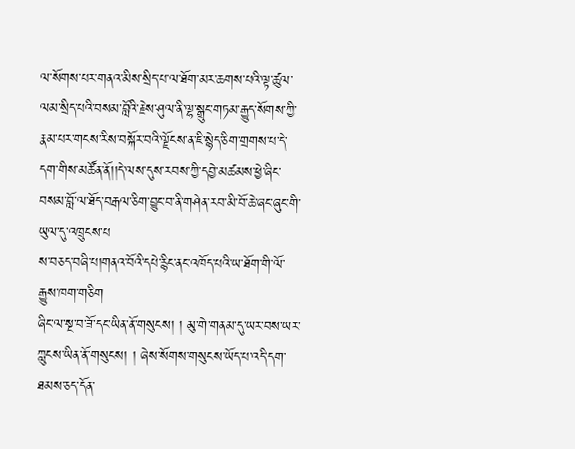ལ་སོགས་པར་གནའ་མིས་སྲིད་པ་ལ་ཐོག་མར་ཆགས་པའི་ལྟ་ཚུལ་ལམ་སྲིད་པའི་བསམ་བློའི་རྗེས་ཤུལ་ནི་ལྷ་སྒྲུང་གཏམ་རྒྱུད་སོགས་ཀྱི་རྣམ་པར་གངས་རིས་བསྐོར་བའི་ལྗོངས་ན་ཇི་སྙེད་ཅིག་གྲགས་པ་དེ་དག་གིས་མཚོན་ནོ།།དེ་ལས་དུས་རབས་ཀྱི་དབྱེ་མཚམས་ཕྱེ་ཞིང་བསམ་བློ་ལ་ཐོད་བརྒལ་ཅིག་བྱུང་བ་ནི་གཤེན་རབ་མི་བོ་ཆེ་ཞང་ཞུང་གི་ཡུལ་དུ་འཁྲུངས་པ
ས་བཅད་བཞི་པ།གནའ་བོའི་དཔེ་རྙིང་ནང་འཁོད་པའི་ཡ་ཐོག་གི་ལོ་རྒྱུས་ཁག་གཅིག
ཞིང་ལ་སྔ་བ་ཟོ་དང་ཡིན་ནོ་གསུངས། ། མུ་གེ་གནམ་དུ་ཡར་བས་ཡར་ཀླུངས་ཡིན་ནོ་གསུངས། ། ཞེས་སོགས་གསུངས་ཡོད་པ་འདི་དག་ཐམས་ཅད་དོན་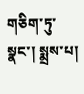གཅིག་ཏུ་སྣང་། སྨྲས་པ།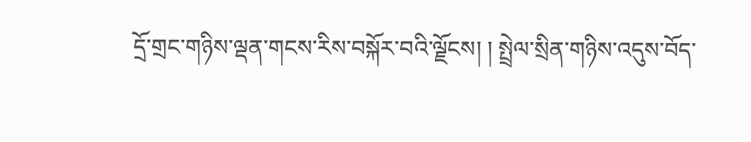དྲོ་གྲང་གཉིས་ལྡན་གངས་རིས་བསྐོར་བའི་ལྗོངས། ། སྤྲེལ་སྲིན་གཉིས་འདུས་བོད་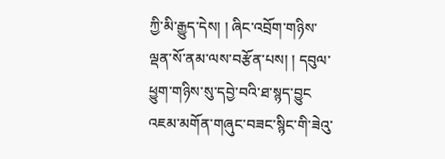ཀྱི་མི་རྒྱུད་དེས། ། ཞིང་འབྲོག་གཉིས་ལྡན་སོ་ནམ་ལས་བརྩོན་པས། ། དབུལ་ཕྱུག་གཉིས་སུ་དབྱེ་བའི་ཐ་སྙད་བྱུང
འཇམ་མགོན་གཞུང་བཟང་སྙིང་གི་ཟེའུ་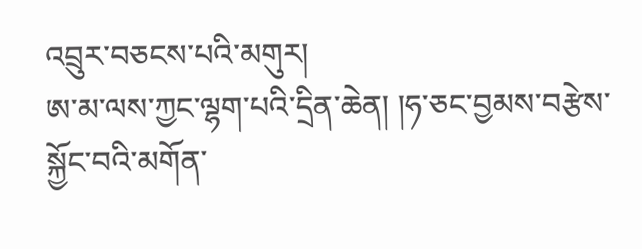འབྲུར་བཅངས་པའི་མགུར།
ཨ་མ་ལས་ཀྱང་ལྷག་པའི་དྲིན་ཆེན། །ཧ་ཅང་བྱམས་བརྩེས་སྐྱོང་བའི་མགོན་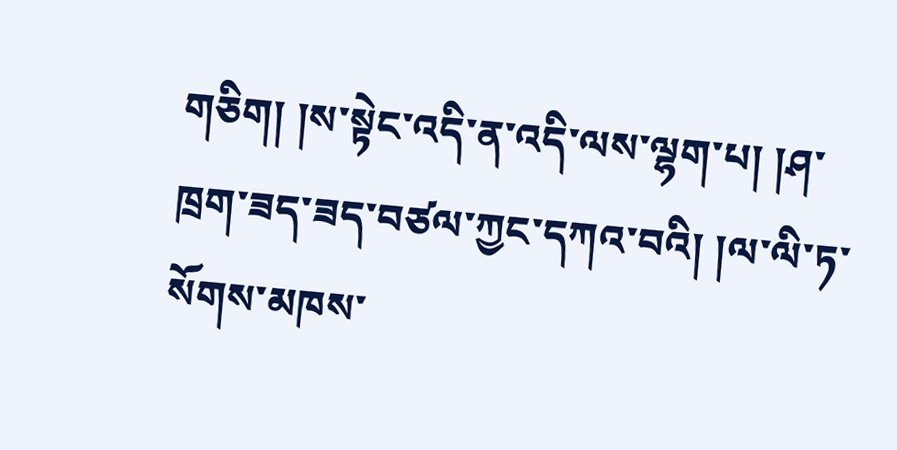གཅིག། །ས་སྟེང་འདི་ན་འདི་ལས་ལྷག་པ། །ཤ་ཁྲག་ཟད་ཟད་བཙལ་ཀྱང་དཀའ་བའི། །ལ་ལི་ཏ་སོགས་མཁས་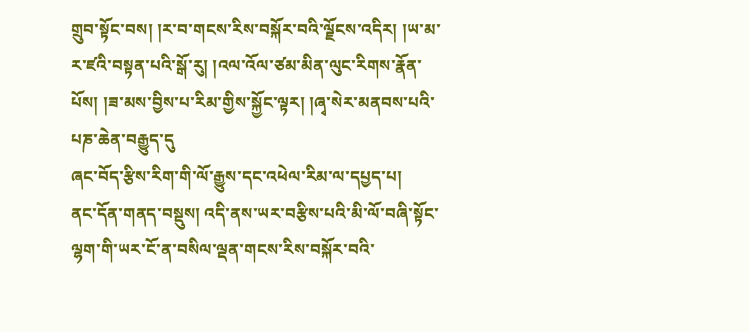གྲུབ་སྟོང་བས། །ར་བ་གངས་རིས་བསྐོར་བའི་ལྗོངས་འདིར། །ཡ་མ་ར་ཛའི་བསྟན་པའི་སྒོ་རུ། །འལ་འོལ་ཙམ་མིན་ལུང་རིགས་རྣོན་པོས། །ཟ་མས་བྱིས་པ་རིམ་གྱིས་སྐྱོང་ལྟར། །ཞྭ་སེར་མནབས་པའི་པཎ་ཆེན་བརྒྱུད་དུ
ཞང་བོད་རྩིས་རིག་གི་ལོ་རྒྱུས་དང་འཕེལ་རིམ་ལ་དཔྱད་པ།
ནང་དོན་གནད་བསྡུས། འདི་ནས་ཡར་བརྩིས་པའི་མི་ལོ་བཞི་སྟོང་ལྷག་གི་ཡར་ངོ་ན་བསིལ་ལྡན་གངས་རིས་བསྐོར་བའི་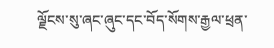ལྗོངས་སུ་ཞང་ཞུང་དང་བོད་སོགས་རྒྱལ་ཕྲན་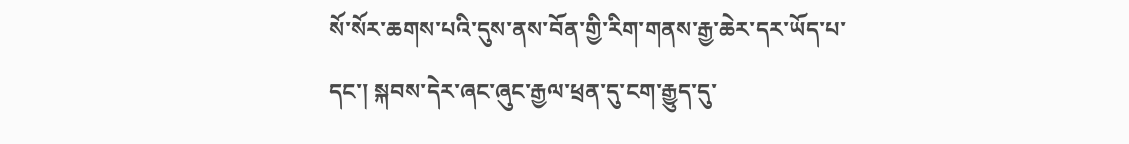སོ་སོར་ཆགས་པའི་དུས་ནས་བོན་གྱི་རིག་གནས་རྒྱ་ཆེར་དར་ཡོད་པ་དང་། སྐབས་དེར་ཞང་ཞུང་རྒྱལ་ཕྲན་དུ་ངག་རྒྱུད་དུ་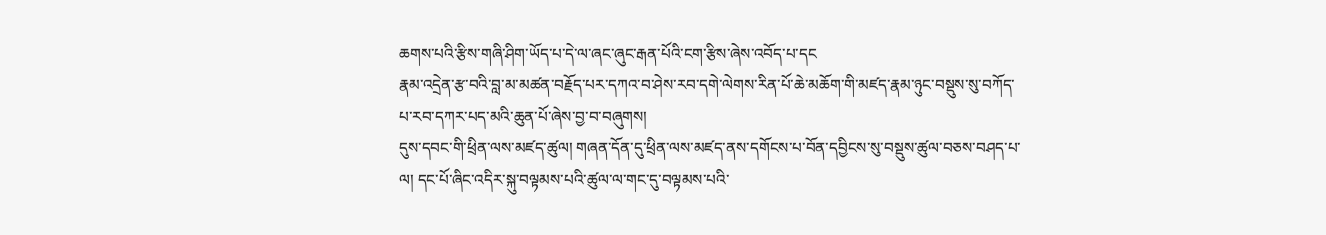ཆགས་པའི་རྩིས་གཞི་ཤིག་ཡོད་པ་དེ་ལ་ཞང་ཞུང་རྒན་པོའི་ངག་རྩིས་ཞེས་འབོད་པ་དང
རྣམ་འདྲེན་རྩ་བའི་བླ་མ་མཚན་བརྗོད་པར་དཀའ་བ་ཤེས་རབ་དགེ་ལེགས་རིན་པོ་ཆེ་མཆོག་གི་མཛད་རྣམ་ཉུང་བསྡུས་སུ་བཀོད་པ་རབ་དཀར་པད་མའི་ཆུན་པོ་ཞེས་བྱ་བ་བཞུགས།
དུས་དབང་གི་ཕྲིན་ལས་མཛད་ཚུལ། གཞན་དོན་དུ་ཕྲིན་ལས་མཛད་ནས་དགོངས་པ་བོན་དབྱིངས་སུ་བསྡུས་ཚུལ་བཅས་བཤད་པ་ལ། དང་པོ་ཞིང་འདིར་སྐུ་བལྟམས་པའི་ཚུལ་ལ་གང་དུ་བལྟམས་པའི་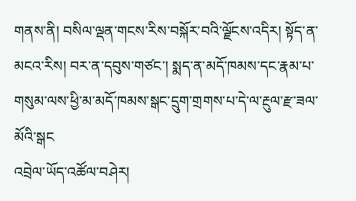གནས་ནི། བསིལ་ལྡན་གངས་རིས་བསྐོར་བའི་ལྗོངས་འདིར། སྟོད་ན་མངའ་རིས། བར་ན་དབུས་གཙང་། སྨད་ན་མདོ་ཁམས་དང་རྣམ་པ་གསུམ་ལས་ཕྱི་མ་མདོ་ཁམས་སྒང་དྲུག་གྲགས་པ་དེ་ལ་རྔུལ་རྫ་ཟལ་མོའི་སྒང
འབྲེལ་ཡོད་འཚོལ་བཤེར།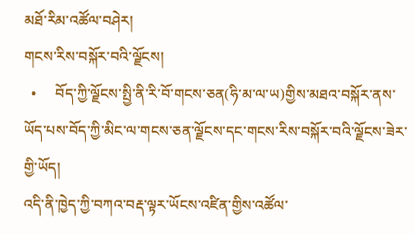མཐོ་རིམ་འཚོལ་བཤེར།
གངས་རིས་བསྐོར་བའི་ལྗོངས།
  •     བོད་ཀྱི་ལྗོངས་སྤྱི་ནི་རི་བོ་གངས་ཅན(ཧི་མ་ལ་ཡ)གྱིས་མཐའ་བསྐོར་ནས་ཡོད་པས་བོད་ཀྱི་མིང་ལ་གངས་ཅན་ལྗོངས་དང་གངས་རིས་བསྐོར་བའི་ལྗོངས་ཟེར་གྱི་ཡོད།
འདི་ནི་ཁྱེད་ཀྱི་བཀའ་བརྡ་ལྟར་ཡོངས་འཛིན་གྱིས་འཚོལ་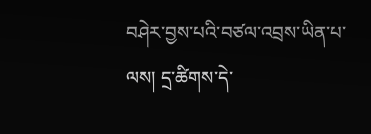བཤེར་བྱས་པའི་བཙལ་འབྲས་ཡིན་པ་ལས། དྲ་ཚིགས་དེ་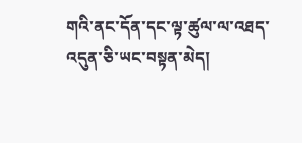གའི་ནང་དོན་དང་ལྟ་ཚུལ་ལ་འཐད་འདུན་ཅི་ཡང་བསྟན་མེད།